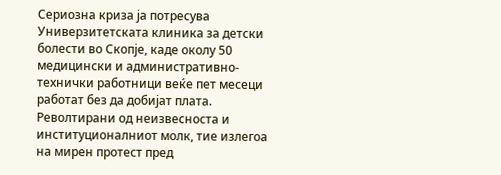Сериозна криза ја потресува Универзитетската клиника за детски болести во Скопје, каде околу 50 медицински и административно-технички работници веќе пет месеци работат без да добијат плата. Револтирани од неизвесноста и институционалниот молк, тие излегоа на мирен протест пред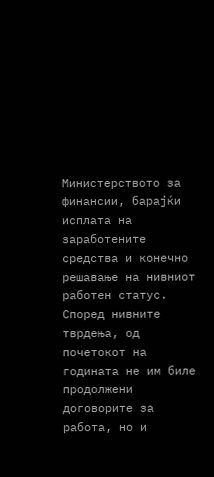Министерството за финансии, барајќи исплата на заработените средства и конечно решавање на нивниот работен статус.
Според нивните тврдења, од почетокот на годината не им биле продолжени договорите за работа, но и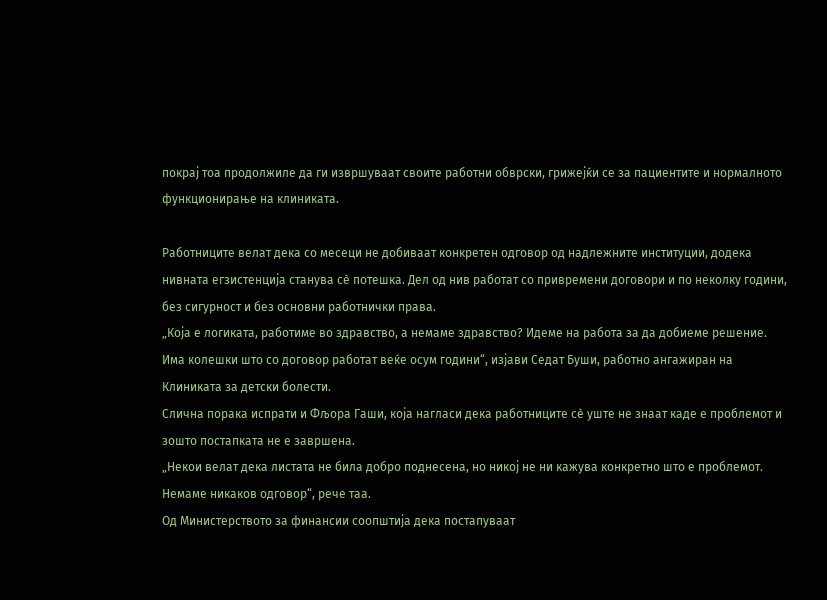покрај тоа продолжиле да ги извршуваат своите работни обврски, грижејќи се за пациентите и нормалното функционирање на клиниката.

Работниците велат дека со месеци не добиваат конкретен одговор од надлежните институции, додека нивната егзистенција станува сè потешка. Дел од нив работат со привремени договори и по неколку години, без сигурност и без основни работнички права.
„Која е логиката, работиме во здравство, а немаме здравство? Идеме на работа за да добиеме решение. Има колешки што со договор работат веќе осум години“, изјави Седат Буши, работно ангажиран на Клиниката за детски болести.
Слична порака испрати и Фљора Гаши, која нагласи дека работниците сè уште не знаат каде е проблемот и зошто постапката не е завршена.
„Некои велат дека листата не била добро поднесена, но никој не ни кажува конкретно што е проблемот. Немаме никаков одговор“, рече таа.
Од Министерството за финансии соопштија дека постапуваат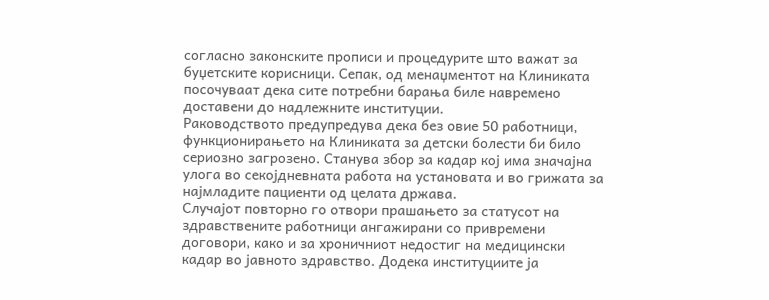согласно законските прописи и процедурите што важат за буџетските корисници. Сепак, од менаџментот на Клиниката посочуваат дека сите потребни барања биле навремено доставени до надлежните институции.
Раководството предупредува дека без овие 50 работници, функционирањето на Клиниката за детски болести би било сериозно загрозено. Станува збор за кадар кој има значајна улога во секојдневната работа на установата и во грижата за најмладите пациенти од целата држава.
Случајот повторно го отвори прашањето за статусот на здравствените работници ангажирани со привремени договори, како и за хроничниот недостиг на медицински кадар во јавното здравство. Додека институциите ја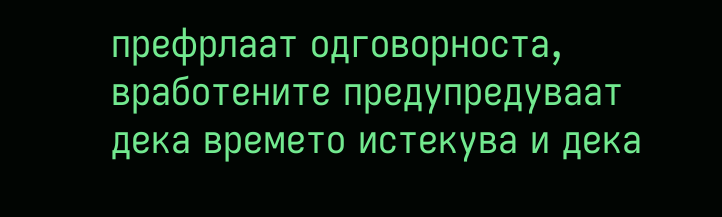префрлаат одговорноста, вработените предупредуваат дека времето истекува и дека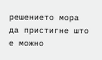решението мора да пристигне што е можно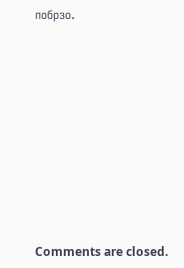побрзо.











Comments are closed.